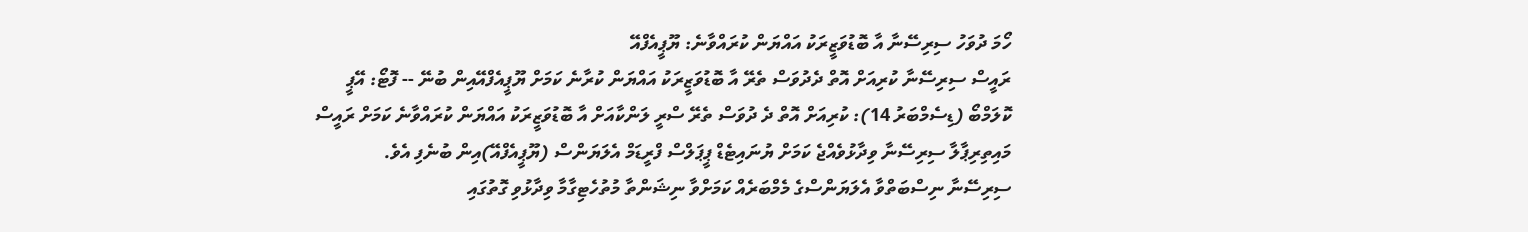ހޯމަ ދުވަހު ސިރިސޭނާ އާ ބޮޑުވަޒީރަކު އައްޔަން ކުރައްވާނެ: ޔޫޕީއެފްއޭ
ރައީސް ސިރިސޭނާ ކުރިއަށް އޮތް ދެދުވަސް ތެރޭ އާ ބޮޑުވަޒީރަކު އައްޔަން ކުރާނެ ކަމަށް ޔޫޕީއެފްއޭއިން ބުނޭ -- ފޮޓޯ: އޭޕީ
ކޮލަމްބޯ (ޑިސެމްބަރު 14): ކުރިއަށް އޮތް ދެ ދުވަސް ތެރޭ ސްރީ ލަންކާއަށް އާ ބޮޑުވަޒީރަކު އައްޔަން ކުރައްވާނެ ކަމަށް ރައީސް މައިތިރިޕާލާ ސިރިސޭނާ ވިދާޅުވެއްޖެ ކަމަށް ޔުނައިޓެޑް ޕީޕަލްސް ފްރީޑަމް އެލަޔަންސް (ޔޫޕީއެފްއޭ)އިން ބުނެފި އެވެ.
ސިރިސޭނާ ނިސްބަތްވާ އެލަޔަންސްގެ މެމްބަރެއް ކަމަށްވާ ނިޝަންތާ މުތުހެޓިގާމާ ވިދާޅުވި ގޮތުގައި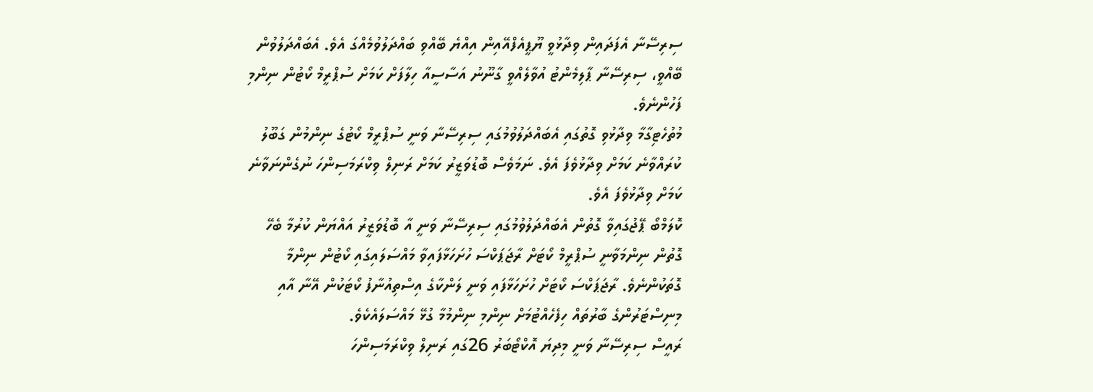ސިރިސޭނާ އެފަދައިން ވިދާޅުވީ ޔޫޕީއެފްއޭއިން އިއްޔެ ބޭއްވި ބައްދަލުވުމެއްގަ އެވެ. އެބައްދަލުވުން ބޭއްވީ، ސިރިސޭނާ ޕާލިމެންޓު އުވާލެއްވީ ގާނޫނު އަސާސީއާ ހިލާފަށް ކަމަށް ސުޕްރީމް ކޯޓުން ނިންމި ފަހުންނެވެ.
މުތުހެޓިގާމާ ވިދާޅުވި ގޮތުގައި އެބައްދަލުވުމުގައި ސިރިސޭނާ ވަނީ ސުޕްރީމް ކޯޓުގެ ނިންމުން ގަބޫލު ކުރައްވާނެ ކަމަށް ވިދާޅުވެފަ އެވެ. ނަމަވެސް ބޮޑުވަޒީރު ކަމަށް ރަނިލް ވިކްރަމަސިންހަ ނުގެންނަވާނެ ކަމަށް ވިދާޅުވެފަ އެވެ.
ކޮލަމްބޯ ޕޭޖުގައިވާ ގޮތުން އެބައްދަލުވުމުގައި ސިރިސޭނާ ވަނީ އާ ބޮޑުވަޒީރު އައްޔަން ކުރުމާ ބެހޭ ގޮތުން ނިންމަވާނީ ސުޕްރީމް ކޯޓަށް ރާޖަޕަކްސަ ހުށަހަޅާފައިވާ މައްސަލައިގައި ކޯޓުން ނިންމާ ގޮތަކުންނެވެ. ރާޖަޕަކްސަ ކޯޓަށް ހުށަހަޅާފައި ވަނީ ލަންކާގެ އިސްތިއުނާފު ކޯޓަކުން އޭނާ އާއި މިނިސްޓަރުންގެ ބާރުތައް ހިފެހެއްޓުމަށް ނިންމި ނިންމުމާ ގުޅޭ މައްސަލައެކެވެ.
ރައީސް ސިރިސޭނާ ވަނީ މިދިޔަ އޮކްޓޯބަރު 26ގައި ރަނިލް ވިކްރަމަސިންހަ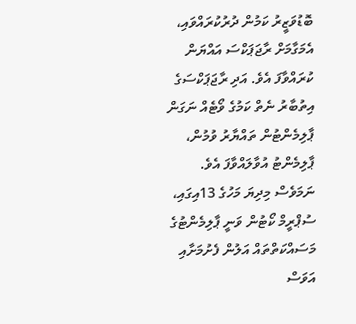ބޮޑުވަޒީރު ކަމުން ދުރުކުރައްވައި، އެމަގާމަށް ރާޖަޕަކްސަ އައްޔަން ކުރައްވާފަ އެވެ. އަދި ރާޖަޕަކްސަގެ އިތުބާރު ނެތް ކަމުގެ ވޯޓެއް ނަގަން ޕާލިމެންޓުން ތައްޔާރު ވުމުން، ޕާލިމެންޓު އުވާލައްވާފަ އެވެ.
ނަމަވެސް މިދިޔަ މަހުގެ 13އިގައި، ސުޕްރީމް ކޯޓުން ވަނީ ޕާލިމެންޓުގެ މަސައްކަތްތައް އަލުން ފެށުމަށާއި އަވަސް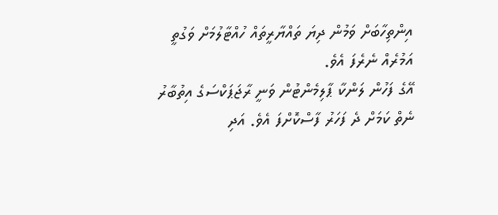އިންތިހާބަށް ވަމުން ދިޔަ ތައްޔާރީތައް ހުއްޓާލުމަށް ވަގުތީ އަމުރެއް ނެރެފަ އެވެ.
އޭގެ ފަހުން ލަންކާ ޕާލިމެންޓުން ވަނީ ރާޖަޕަކްސަގެ އިތުބާރު ނެތް ކަމަށް ދެ ފަހަރު ފާސްކޮށްފަ އެވެ. އަދި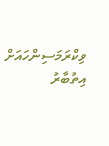ވިކްރަމަސިންހައަށް އިތުބާރު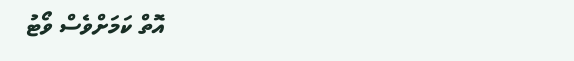އޮތް ކަމަށްވެސް ވޯޓު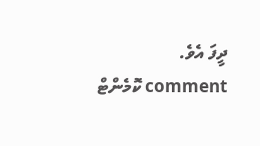ދީފަ އެވެ.
comment ކޮމެންޓް